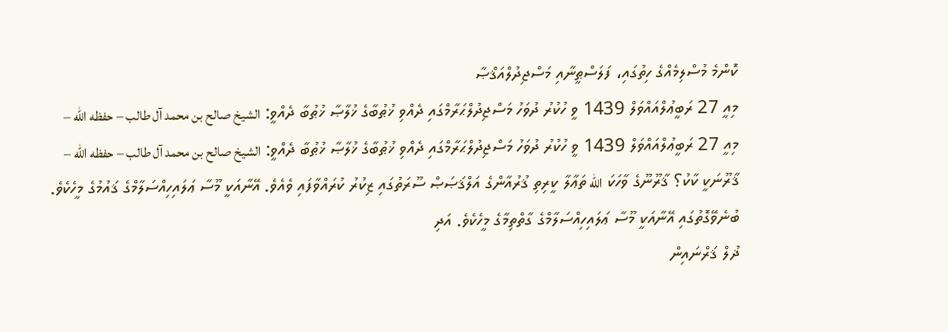ކޮންމެ މުސްލިމެއްގެ ހިތުގައި، ފަލަސްޠީނާއި މަސްޖިދުލްއަޤްޞާ
މިއީ 27 ރަބީޢުލްއައްވަލް 1439 ވީ ހުކުރު ދުވަހު މަސްޖިދުލްޙަރާމްގައި ދެއްވި ޚުޠުބާގެ ޚުލާޞާ ޚުޠުބާ ދެއްވީ: الشيخ صالح بن محمد آل طالب – حفظه الله –
މިއީ 27 ރަބީޢުލްއައްވަލް 1439 ވީ ހުކުރު ދުވަހު މަސްޖިދުލްޙަރާމްގައި ދެއްވި ޚުޠުބާގެ ޚުލާޞާ ޚުޠުބާ ދެއްވީ: الشيخ صالح بن محمد آل طالب – حفظه الله –
ޤާރޫނަކީ ކާކު؟ ޤާރޫނޫގެ ވާހަކަ الله ތަޢާލާ ކީރިތި ޤުރުއާންގެ އަލްޤަޞަޞް ސޫރަތުގައި ޒިކުރު ކުރައްވާފައި ވެއެވެ. އޭނާއަކީ މޫސާ ޢަލައިހިއްސަލާމްގެ ޤައުމުގެ މީހެކެވެ. ބުނެވޭގޮތުގައި އޭނާއަކީ މޫސާ ޢަލައިހިއްސަލާމްގެ ގާތްތިމާގެ މީހެކެވެ. އަދި
ޛުލް ޤަރްނައިން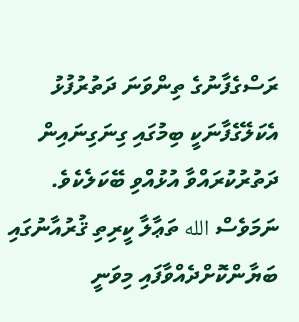ރަސްގެފާނުގެ ތިންވަނަ ދަތުރުފުޅު އެކަލޭގެފާނަކީ ބިމުގައި ގިނަގިނައިން ދަތުރުކުރައްވާ އުޅުއްވި ބޭކަލެކެވެ. ނަމަވެސް الله ތަޢާލާ ކީރިތި ޤުރުއާނުގައި ބަޔާންކޮށްދެއްވާފައި މިވަނީ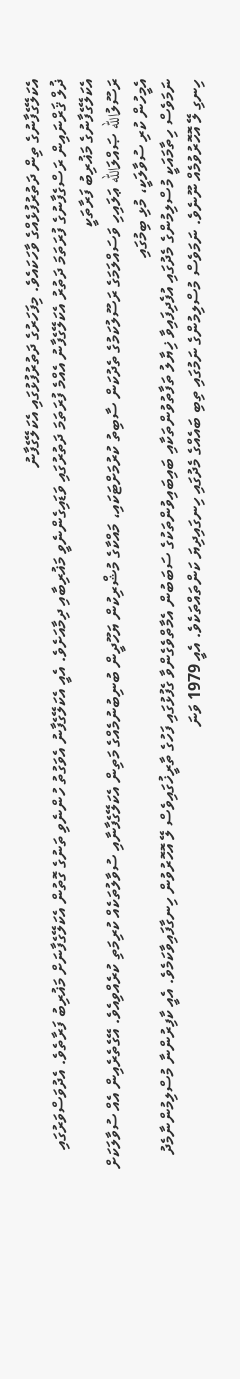އެކަލޭގެފާނުގެ ތިން ދަތުރުފުޅެއްގެ ވާހަކައެވެ. މިފަހަރުގެ ދަތުރުފުޅުގައި އެކަލޭގެފާނު
ޛުލް ޤަރްނައިން ރަސްގެފާނުގެ ފުރަތަމަ ދަތުރު އެކަލޭގެފާނު އެއްމެ ފުރަތަމަ ދަތުރުގައި ވަޑައިގެންނެވީ މަޣުރިބާއި ދިމާއަށެވެ. އެއީ އެކަލޭގެފާނު އެވަގުތު ހުންނެވި ތަނުގެ ގޮތުން އެކަލޭގެފާނަށް މަޣުރިބު ފަރާތެވެ. އެދުވަސްވަރުގައި އެކަލޭގެފާނުގެ މަޣުރިބު ފަރާތަކީ
ރަސޫލުالله ޞައްލަالله ޢަލައިހި ވަސައްލަމަގެ ރަސޫލުކަމުގެ ތެދުކަން ސާބިތު ކުރުމަށްޓަކައި، މައްކާގެ މުޝްރިކުން ޔަހޫދީން ބުނިބުނުމެއްގެ މަތިން އެކަލޭގެފާނާއި ސުވާލުތަކެއް ކުރިމަތި ކުރެއްވިއެވެ. އޭގެތެރެއިން އެއް ސުވާލަކަށް އެމީހުން ކުރި ސުވާލަކީ، މުޅި ބިމުގައި
ނަމަވެސް ހިތާމައަކީ މުސްލިމުންގެ މެދުގައި އުފެދިފައިވާ ޚިޔާލު ތަފާތުވުންތަކާއި ބައިބައިވުންތަކުގެ ސަބަބުން އެމާތްވެގެންވާ ގެފުޅުގައި ފަހުގެ ތާރީޚުގައިވެސް ލޭ އޮހޮރުވުން ހިނގާފައިވާކަމެވެ. އެއީ ކާފިރުންނާ މުސްލިމުންނާމެދު ހިނގި ލޭ އޮހޮރުވުމެއް ނޫނެވެ. ނަމަވެސް މުސްލިމުންގެ ނަމުގައި ތިބި ބައެއްގެ މެދުގައި ހިނގައިދިޔަ ކަންތައްތަކެވެ. އެއީ 1979 ވަނަ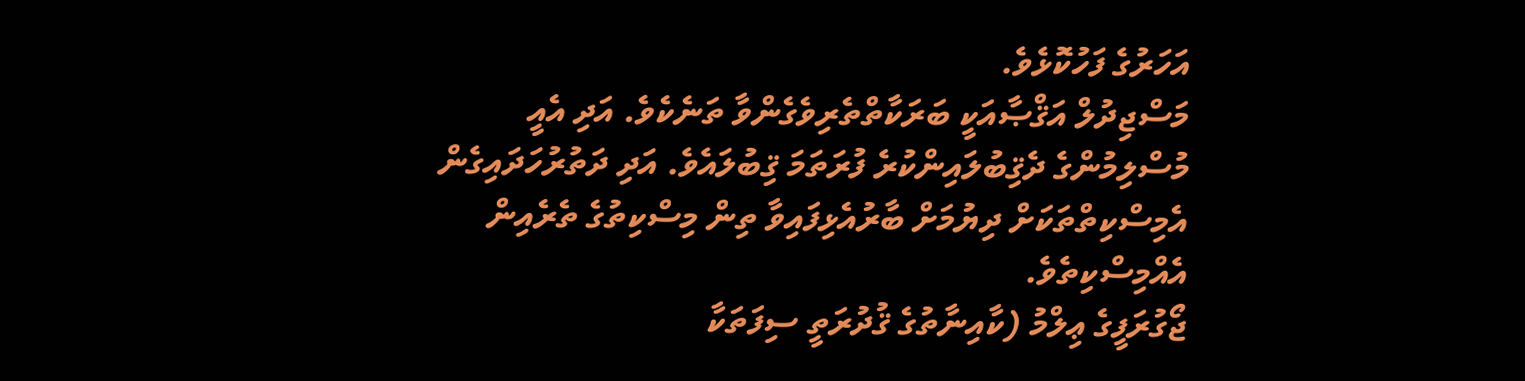އަހަރުގެ ފަހުކޮޅެވެ.
މަސްޖިދުލް އަޤްޞާއަކީ ބަރަކާތްތެރިވެގެންވާ ތަނެކެވެ. އަދި އެއީ މުސްލިމުންގެ ދެޤިބުލައިންކުރެ ފުރަތަމަ ޤިބުލައެވެ. އަދި ދަތުރުހަދައިގެން އެމިސްކިތްތަކަށް ދިޔުމަށް ބާރުއެޅިފައިވާ ތިން މިސްކިތުގެ ތެރެއިން އެއްމިސްކިތެވެ.
ޖޯގުރަފީގެ ޢިލްމު (ކާއިނާތުގެ ޤުދުރަތީ ސިފަތަކާ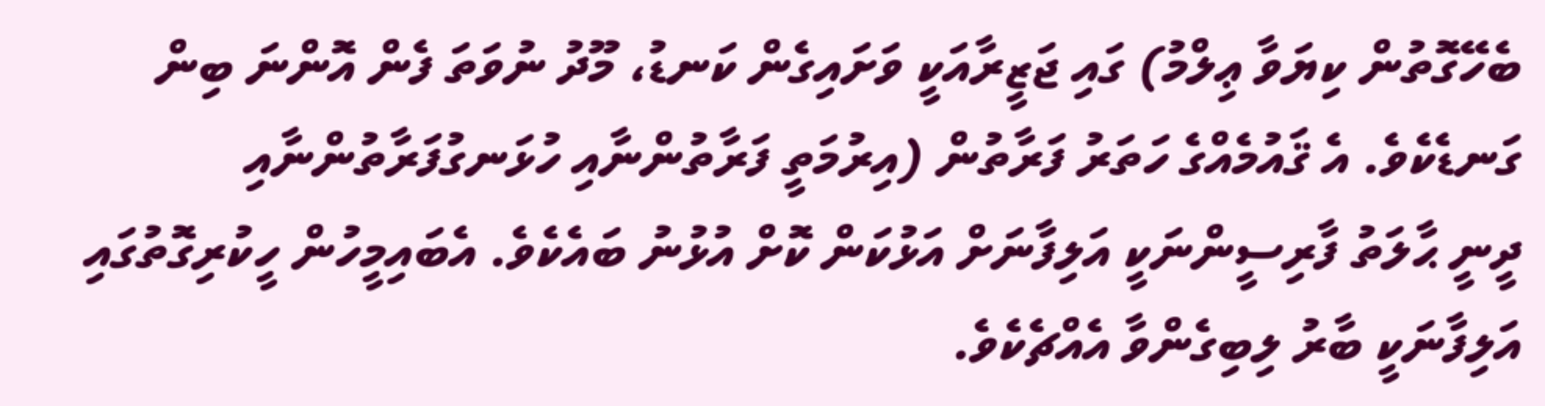ބެހޭގޮތުން ކިޔަވާ ޢިލްމު) ގައި ޖަޒީރާއަކީ ވަށައިގެން ކަނޑު، މޫދު ނުވަތަ ފެން އޮންނަ ބިން ގަނޑެކެވެ. އެ ޤައުމެއްގެ ހަތަރު ފަރާތުން (އިރުމަތީ ފަރާތުންނާއި ހުޅަނގުފަރާތުންނާއި
ދީނީ ޙާލަތު ފާރިސީންނަކީ އަލިފާނަށް އަޅުކަން ކޮށް އުޅުނު ބައެކެވެ. އެބައިމީހުން ހީކުރިގޮތުގައި އަލިފާނަކީ ބާރު ލިބިގެންވާ އެއްޗެކެވެ.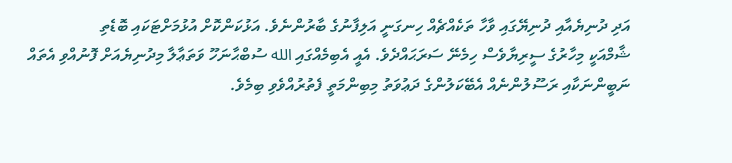އަދި ދުނިޔެއާއި ދުނިޔޭގައި ވާހާ ތަކެއްޗެއް ހިނގަނީ އަލިފާނުގެ ބާރުންނެވެ. އަޅުކަންކޮށް އުޅުމަށްޓަކައި ބޮޑެތި
ޝާމްއަކީ މިހާރުގެ ސީރިޔާވެސް ހިމެނޭ ސަރަޙައްދެވެ. އެއީ އެބިމެއްގައި الله ސުބްޙާނަހޫ ވަތަޢާލާ މިދުނިޔެއަށް ފޮނުއްވި އެތައް ނަބީންނަކާއި ރަސޫލުންނެއް އެބޭކަލުންގެ ދަޢުވަތު މިބިންމަތީ ފެތުރުއްވެވި ބިމެވެ.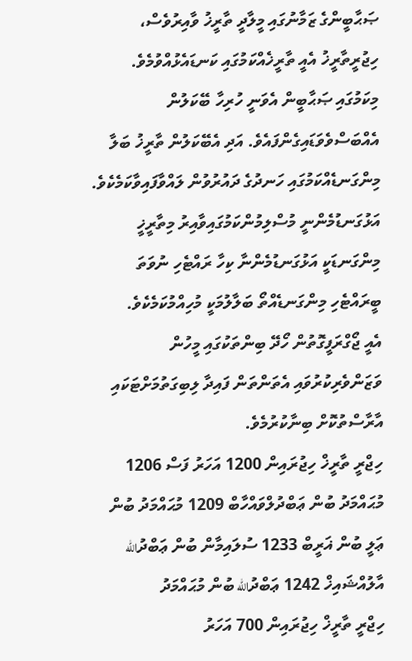ޞަޙާބީންގެ ޒަމާނުގައި މީލާދީ ތާރީޚު ވާއިރުވެސް، ހިޖުރީތާރީޚު އެއީ ތާރީޚެއްކަމުގައި ކަނޑައެޅުއްވުމެވެ. މިކަމުގައި ޞަޙާބީން އެވަނީ ހުރިހާ ބޭކަލުން އެއްބަސްވެވަޑައިގެންފައެވެ. އަދި އެބޭކަލުން ތާރީޚު ބަލާ މިންގަނޑެއްކަމުގައި ހަނދުގެ ދައުރުވުން ލައްވާފައިވާކަމެކެވެ.
އަޅުގަނޑުމެންނީ މުސްލިމުންކަމުގައިވާއިރު މިތާރީޚީ މިންގަނޑަކީ އަޅުގަނޑުމެންނާ ކިހާ ރައްޓެހި ނުވަތަ ބީރައްޓެހި މިންގަނޑެއްތޯ ބަލާލުމަކީ މުހިއްމުކަމެކެވެ.
އެއީ ޖޯގްރަފީގޮތުން ހޯދޭ ބިންތަކުގައި މީހުން ވަޒަންވެރިކުރުވައި އެތަންތަން ފައިދާ ލިބިގަތުމަށްޓަކައި އާރާސްތުކޮށް ބިނާކުރުމެވެ.
ހިޖްރީ ތާރީޚް ހިޖުރައިން 1200 އަހަރު ފަސް 1206 މުޙައްމަދު ބުން ޢަބްދުލްވައްހާބް 1209 މުޙައްމަދު ބުން ޢަލީ ބުން ޣަރީބް 1233 ސުލައިމާން ބުން ޢަބްދުالله އާލުއްޝައިޚް 1242 ޢަބްދުالله ބުން މުޙައްމަދު
ހިޖްރީ ތާރީޚް ހިޖުރައިން 700 އަހަރު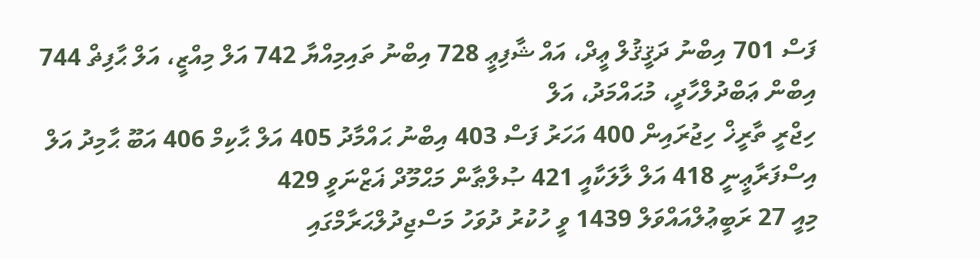ފަސް 701 އިބްނު ދަޤީޤުލް ޢީދް، އައް ޝާފިޢީ 728 އިބްނު ތައިމިއްޔާ 742 އަލް މިއްޒީ، އަލް ޙާފިޡް 744 އިބްން ޢަބްދުލްހާދީ، މުޙައްމަދު، އަލް
ހިޖްރީ ތާރީޚް ހިޖުރައިން 400 އަހަރު ފަސް 403 އިބްނު ޙައްމާދު 405 އަލް ޙާކިމް 406 އަބޫ ޙާމިދު އަލް އިސްފަރާޢީނީ 418 އަލް ލާލަކާއީ 421 ޞުލްޠާން މަޙްމޫދް ޣަޒްނަވީ 429
މިއީ 27 ރަބީޢުލްއައްވަލް 1439 ވީ ހުކުރު ދުވަހު މަސްޖިދުލްޙަރާމްގައި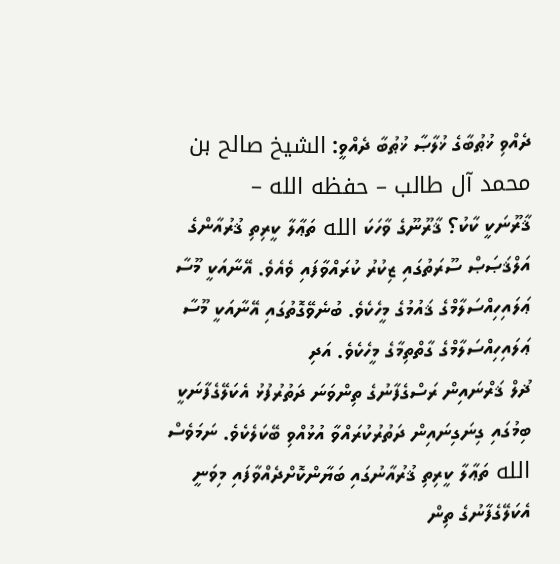ދެއްވި ޚުޠުބާގެ ޚުލާޞާ ޚުޠުބާ ދެއްވީ: الشيخ صالح بن محمد آل طالب – حفظه الله –
ޤާރޫނަކީ ކާކު؟ ޤާރޫނޫގެ ވާހަކަ الله ތަޢާލާ ކީރިތި ޤުރުއާންގެ އަލްޤަޞަޞް ސޫރަތުގައި ޒިކުރު ކުރައްވާފައި ވެއެވެ. އޭނާއަކީ މޫސާ ޢަލައިހިއްސަލާމްގެ ޤައުމުގެ މީހެކެވެ. ބުނެވޭގޮތުގައި އޭނާއަކީ މޫސާ ޢަލައިހިއްސަލާމްގެ ގާތްތިމާގެ މީހެކެވެ. އަދި
ޛުލް ޤަރްނައިން ރަސްގެފާނުގެ ތިންވަނަ ދަތުރުފުޅު އެކަލޭގެފާނަކީ ބިމުގައި ގިނަގިނައިން ދަތުރުކުރައްވާ އުޅުއްވި ބޭކަލެކެވެ. ނަމަވެސް الله ތަޢާލާ ކީރިތި ޤުރުއާނުގައި ބަޔާންކޮށްދެއްވާފައި މިވަނީ އެކަލޭގެފާނުގެ ތިން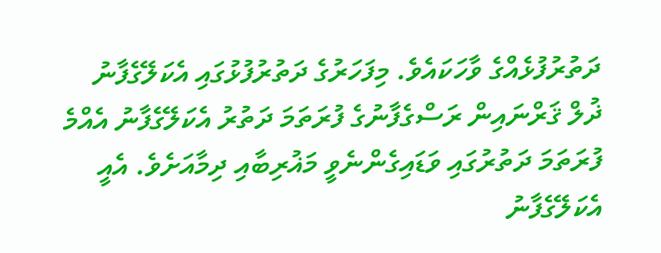ދަތުރުފުޅެއްގެ ވާހަކައެވެ. މިފަހަރުގެ ދަތުރުފުޅުގައި އެކަލޭގެފާނު
ޛުލް ޤަރްނައިން ރަސްގެފާނުގެ ފުރަތަމަ ދަތުރު އެކަލޭގެފާނު އެއްމެ ފުރަތަމަ ދަތުރުގައި ވަޑައިގެންނެވީ މަޣުރިބާއި ދިމާއަށެވެ. އެއީ އެކަލޭގެފާނު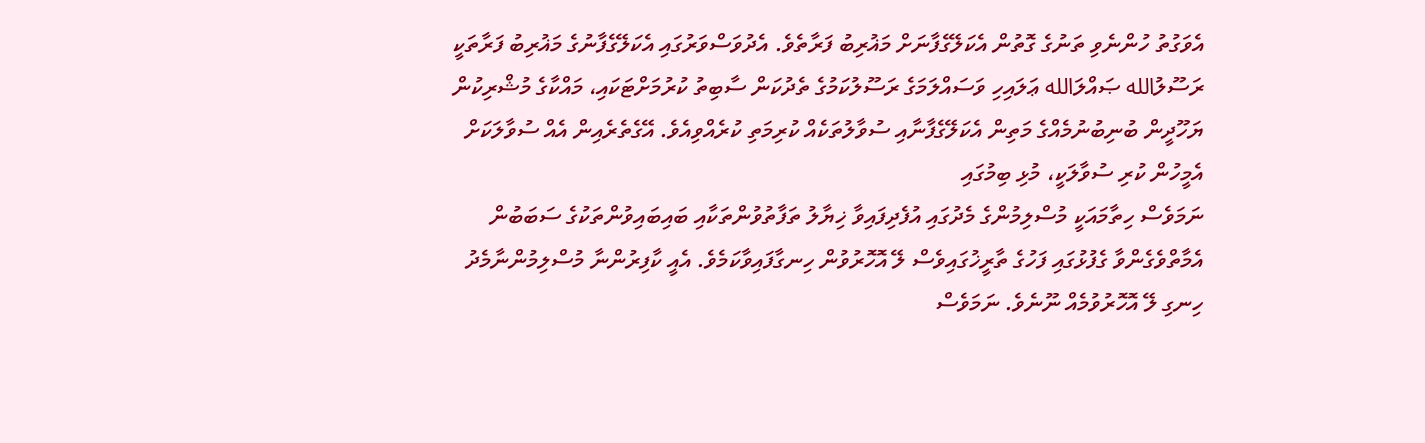އެވަގުތު ހުންނެވި ތަނުގެ ގޮތުން އެކަލޭގެފާނަށް މަޣުރިބު ފަރާތެވެ. އެދުވަސްވަރުގައި އެކަލޭގެފާނުގެ މަޣުރިބު ފަރާތަކީ
ރަސޫލުالله ޞައްލަالله ޢަލައިހި ވަސައްލަމަގެ ރަސޫލުކަމުގެ ތެދުކަން ސާބިތު ކުރުމަށްޓަކައި، މައްކާގެ މުޝްރިކުން ޔަހޫދީން ބުނިބުނުމެއްގެ މަތިން އެކަލޭގެފާނާއި ސުވާލުތަކެއް ކުރިމަތި ކުރެއްވިއެވެ. އޭގެތެރެއިން އެއް ސުވާލަކަށް އެމީހުން ކުރި ސުވާލަކީ، މުޅި ބިމުގައި
ނަމަވެސް ހިތާމައަކީ މުސްލިމުންގެ މެދުގައި އުފެދިފައިވާ ޚިޔާލު ތަފާތުވުންތަކާއި ބައިބައިވުންތަކުގެ ސަބަބުން އެމާތްވެގެންވާ ގެފުޅުގައި ފަހުގެ ތާރީޚުގައިވެސް ލޭ އޮހޮރުވުން ހިނގާފައިވާކަމެވެ. އެއީ ކާފިރުންނާ މުސްލިމުންނާމެދު ހިނގި ލޭ އޮހޮރުވުމެއް ނޫނެވެ. ނަމަވެސް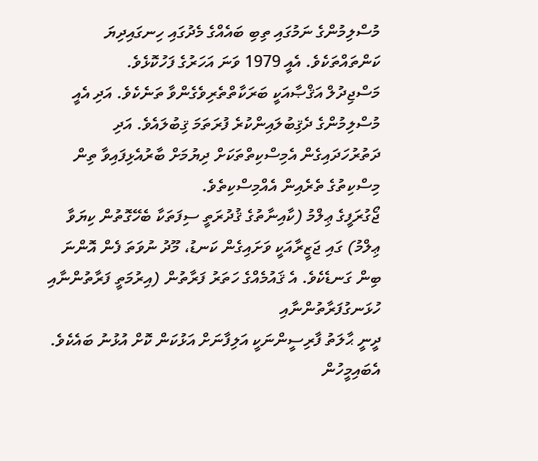މުސްލިމުންގެ ނަމުގައި ތިބި ބައެއްގެ މެދުގައި ހިނގައިދިޔަ ކަންތައްތަކެވެ. އެއީ 1979 ވަނަ އަހަރުގެ ފަހުކޮޅެވެ.
މަސްޖިދުލް އަޤްޞާއަކީ ބަރަކާތްތެރިވެގެންވާ ތަނެކެވެ. އަދި އެއީ މުސްލިމުންގެ ދެޤިބުލައިންކުރެ ފުރަތަމަ ޤިބުލައެވެ. އަދި ދަތުރުހަދައިގެން އެމިސްކިތްތަކަށް ދިޔުމަށް ބާރުއެޅިފައިވާ ތިން މިސްކިތުގެ ތެރެއިން އެއްމިސްކިތެވެ.
ޖޯގުރަފީގެ ޢިލްމު (ކާއިނާތުގެ ޤުދުރަތީ ސިފަތަކާ ބެހޭގޮތުން ކިޔަވާ ޢިލްމު) ގައި ޖަޒީރާއަކީ ވަށައިގެން ކަނޑު، މޫދު ނުވަތަ ފެން އޮންނަ ބިން ގަނޑެކެވެ. އެ ޤައުމެއްގެ ހަތަރު ފަރާތުން (އިރުމަތީ ފަރާތުންނާއި ހުޅަނގުފަރާތުންނާއި
ދީނީ ޙާލަތު ފާރިސީންނަކީ އަލިފާނަށް އަޅުކަން ކޮށް އުޅުނު ބައެކެވެ. އެބައިމީހުން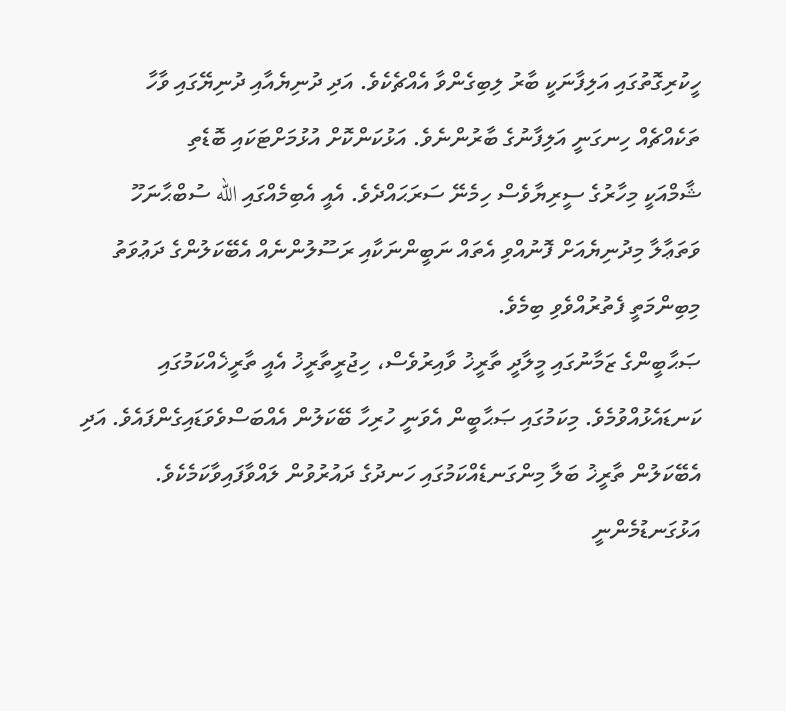ހީކުރިގޮތުގައި އަލިފާނަކީ ބާރު ލިބިގެންވާ އެއްޗެކެވެ. އަދި ދުނިޔެއާއި ދުނިޔޭގައި ވާހާ ތަކެއްޗެއް ހިނގަނީ އަލިފާނުގެ ބާރުންނެވެ. އަޅުކަންކޮށް އުޅުމަށްޓަކައި ބޮޑެތި
ޝާމްއަކީ މިހާރުގެ ސީރިޔާވެސް ހިމެނޭ ސަރަޙައްދެވެ. އެއީ އެބިމެއްގައި الله ސުބްޙާނަހޫ ވަތަޢާލާ މިދުނިޔެއަށް ފޮނުއްވި އެތައް ނަބީންނަކާއި ރަސޫލުންނެއް އެބޭކަލުންގެ ދަޢުވަތު މިބިންމަތީ ފެތުރުއްވެވި ބިމެވެ.
ޞަޙާބީންގެ ޒަމާނުގައި މީލާދީ ތާރީޚު ވާއިރުވެސް، ހިޖުރީތާރީޚު އެއީ ތާރީޚެއްކަމުގައި ކަނޑައެޅުއްވުމެވެ. މިކަމުގައި ޞަޙާބީން އެވަނީ ހުރިހާ ބޭކަލުން އެއްބަސްވެވަޑައިގެންފައެވެ. އަދި އެބޭކަލުން ތާރީޚު ބަލާ މިންގަނޑެއްކަމުގައި ހަނދުގެ ދައުރުވުން ލައްވާފައިވާކަމެކެވެ.
އަޅުގަނޑުމެންނީ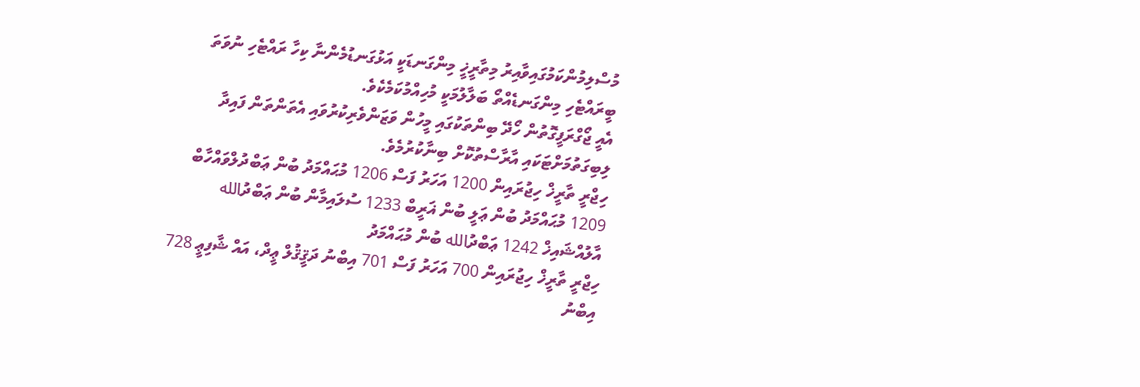މުސްލިމުންކަމުގައިވާއިރު މިތާރީޚީ މިންގަނޑަކީ އަޅުގަނޑުމެންނާ ކިހާ ރައްޓެހި ނުވަތަ ބީރައްޓެހި މިންގަނޑެއްތޯ ބަލާލުމަކީ މުހިއްމުކަމެކެވެ.
އެއީ ޖޯގްރަފީގޮތުން ހޯދޭ ބިންތަކުގައި މީހުން ވަޒަންވެރިކުރުވައި އެތަންތަން ފައިދާ ލިބިގަތުމަށްޓަކައި އާރާސްތުކޮށް ބިނާކުރުމެވެ.
ހިޖްރީ ތާރީޚް ހިޖުރައިން 1200 އަހަރު ފަސް 1206 މުޙައްމަދު ބުން ޢަބްދުލްވައްހާބް 1209 މުޙައްމަދު ބުން ޢަލީ ބުން ޣަރީބް 1233 ސުލައިމާން ބުން ޢަބްދުالله އާލުއްޝައިޚް 1242 ޢަބްދުالله ބުން މުޙައްމަދު
ހިޖްރީ ތާރީޚް ހިޖުރައިން 700 އަހަރު ފަސް 701 އިބްނު ދަޤީޤުލް ޢީދް، އައް ޝާފިޢީ 728 އިބްނު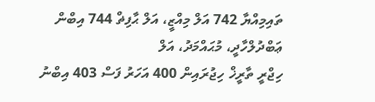ތައިމިއްޔާ 742 އަލް މިއްޒީ، އަލް ޙާފިޡް 744 އިބްން ޢަބްދުލްހާދީ، މުޙައްމަދު، އަލް
ހިޖްރީ ތާރީޚް ހިޖުރައިން 400 އަހަރު ފަސް 403 އިބްނު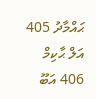ޙައްމާދު 405 އަލް ޙާކިމް 406 އަބޫ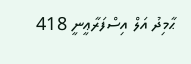ޙާމިދު އަލް އިސްފަރާޢީނީ 418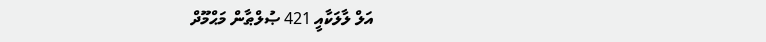އަލް ލާލަކާއީ 421 ޞުލްޠާން މަޙްމޫދް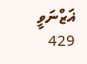ޣަޒްނަވީ 429